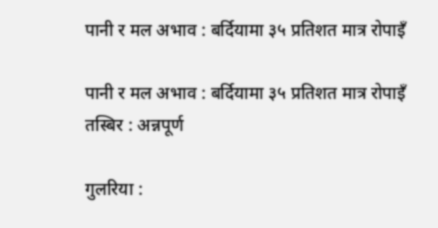पानी र मल अभाव : बर्दियामा ३५ प्रतिशत मात्र रोपाइँ

पानी र मल अभाव : बर्दियामा ३५ प्रतिशत मात्र रोपाइँ
तस्बिर : अन्नपूर्ण

गुलरिया :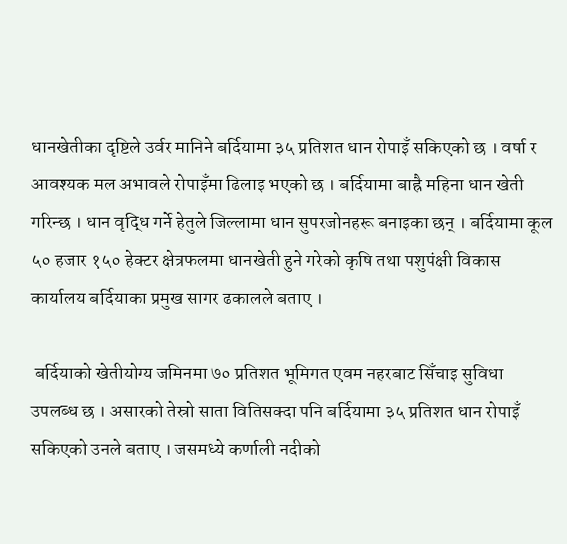धानखेतीका दृष्टिले उर्वर मानिने बर्दियामा ३५ प्रतिशत धान रोपाइँ सकिएको छ । वर्षा र आवश्यक मल अभावले रोपाइँमा ढिलाइ भएको छ । बर्दियामा बाह्रै महिना धान खेती गरिन्छ । धान वृद्धि गर्ने हेतुले जिल्लामा धान सुपरजोनहरू बनाइका छन् । बर्दियामा कूल ५० हजार १५० हेक्टर क्षेत्रफलमा धानखेती हुने गरेको कृषि तथा पशुपंक्षी विकास कार्यालय बर्दियाका प्रमुख सागर ढकालले बताए ।

 बर्दियाको खेतीयोग्य जमिनमा ७० प्रतिशत भूमिगत एवम नहरबाट सिँचाइ सुविधा उपलब्ध छ । असारको तेस्रो साता वितिसक्दा पनि बर्दियामा ३५ प्रतिशत धान रोपाइँ सकिएको उनले बताए । जसमध्ये कर्णाली नदीको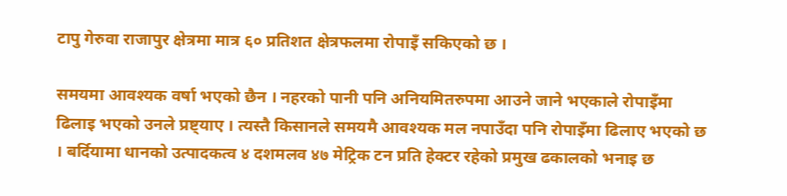टापु गेरुवा राजापुर क्षेत्रमा मात्र ६० प्रतिशत क्षेत्रफलमा रोपाइँ सकिएको छ ।

समयमा आवश्यक वर्षा भएको छैन । नहरको पानी पनि अनियमितरुपमा आउने जाने भएकाले रोपाइँमा ढिलाइ भएको उनले प्रष्ट्याए । त्यस्तै किसानले समयमै आवश्यक मल नपाउँदा पनि रोपाइँमा ढिलाए भएको छ । बर्दियामा धानको उत्पादकत्व ४ दशमलव ४७ मेट्रिक टन प्रति हेक्टर रहेको प्रमुख ढकालको भनाइ छ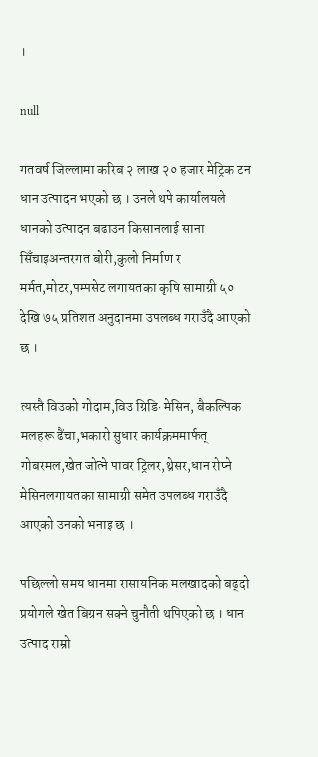।

null

गतवर्ष जिल्लामा करिब २ लाख २० हजार मेट्रिक टन धान उत्पादन भएको छ । उनले थपे कार्यालयले धानको उत्पादन बढाउन किसानलाई साना सिँचाइअन्तरगत बोरी,कुलो निर्माण र मर्मत,मोटर,पम्पसेट लगायतका कृषि सामाग्री ५० देखि ७५ प्रतिशत अनुदानमा उपलब्ध गराउँदै आएको छ ।

त्यस्तै विउको गोदाम,विउ ग्रिडि∙ मेसिन, बैकल्पिक मलहरू ढैंचा,भकारो सुधार कार्यक्रममार्फत् गोबरमल,खेत जोत्ने पावर ट्रिलर,थ्रेसर,धान रोप्ने मेसिनलगायतका सामाग्री समेत उपलब्ध गराउँदै आएको उनको भनाइ छ ।

पछिल्लो समय धानमा रासायनिक मलखादको बढ्दो प्रयोगले खेत बिग्रन सक्ने चुनौती थपिएको छ । धान उत्पाद राम्रो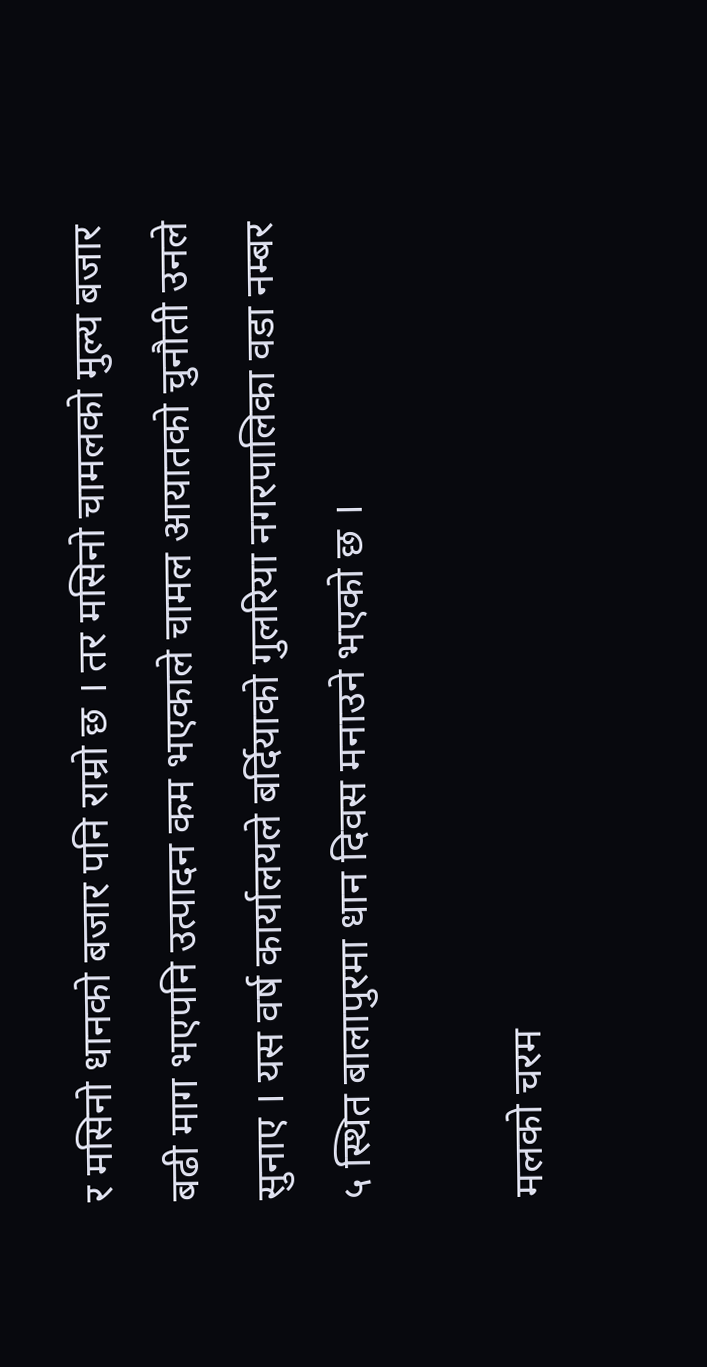र मसिनो धानको बजार पनि राम्रो छ । तर मसिनो चामलको मुल्य बजार बढी माग भएपनि उत्पादन कम भएकाले चामल आयातको चुनौती उनले सुनाए । यस वर्ष कार्यालयले बर्दियाको गुलरिया नगरपालिका वडा नम्बर ५ स्थित बालापुरमा धान दिवस मनाउने भएको छ ।

मलको चरम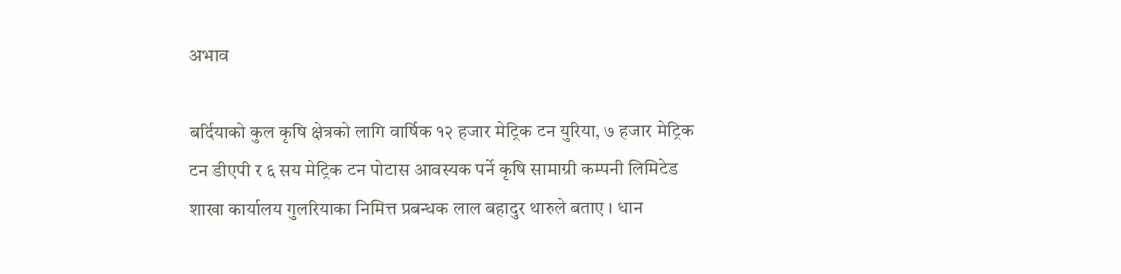अभाव

बर्दियाको कुल कृषि क्षेत्रको लागि वार्षिक १२ हजार मेट्रिक टन युरिया, ७ हजार मेट्रिक टन डीएपी र ६ सय मेट्रिक टन पोटास आवस्यक पर्ने कृषि सामाग्री कम्पनी लिमिटेड शाखा कार्यालय गुलरियाका निमित्त प्रबन्धक लाल बहादुर थारुले बताए । धान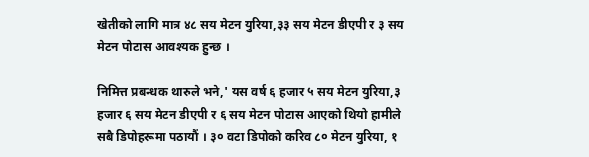खेतीको लागि मात्र ४८ सय मेटन युरिया,३३ सय मेटन डीएपी र ३ सय मेटन पोटास आवश्यक हुन्छ ।

निमित्त प्रबन्धक थारुले भने,' यस वर्ष ६ हजार ५ सय मेटन युरिया,३ हजार ६ सय मेटन डीएपी र ६ सय मेटन पोटास आएको थियो हामीले सबै डिपोहरूमा पठायौं । ३० वटा डिपोको करिव ८० मेटन युरिया, १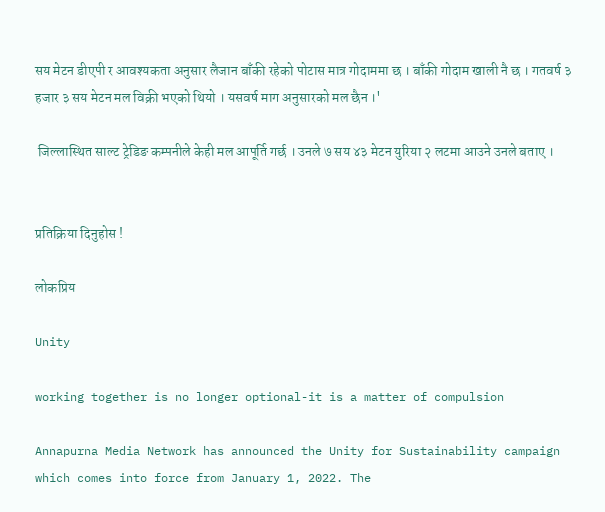सय मेटन डीएपी र आवश्यकता अनुसार लैजान बाँकी रहेको पोटास मात्र गोदाममा छ । बाँकी गोदाम खाली नै छ । गतवर्ष ३ हजार ३ सय मेटन मल विक्री भएको थियो । यसवर्ष माग अनुसारको मल छैन ।'

 जिल्लास्थित साल्ट ट्रेडिङ कम्पनीले केही मल आपूर्ति गर्छ । उनले ७ सय ४३ मेटन युरिया २ लटमा आउने उनले बताए ।


प्रतिक्रिया दिनुहोस !

लोकप्रिय

Unity

working together is no longer optional-it is a matter of compulsion

Annapurna Media Network has announced the Unity for Sustainability campaign which comes into force from January 1, 2022. The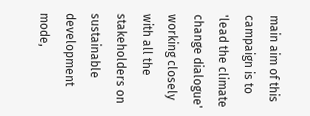main aim of this campaign is to 'lead the climate change dialogue' working closely with all the stakeholders on sustainable development mode,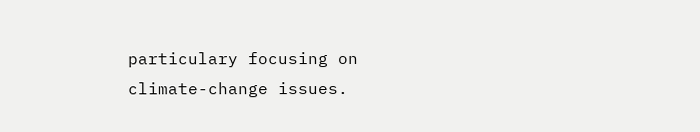particulary focusing on climate-change issues.